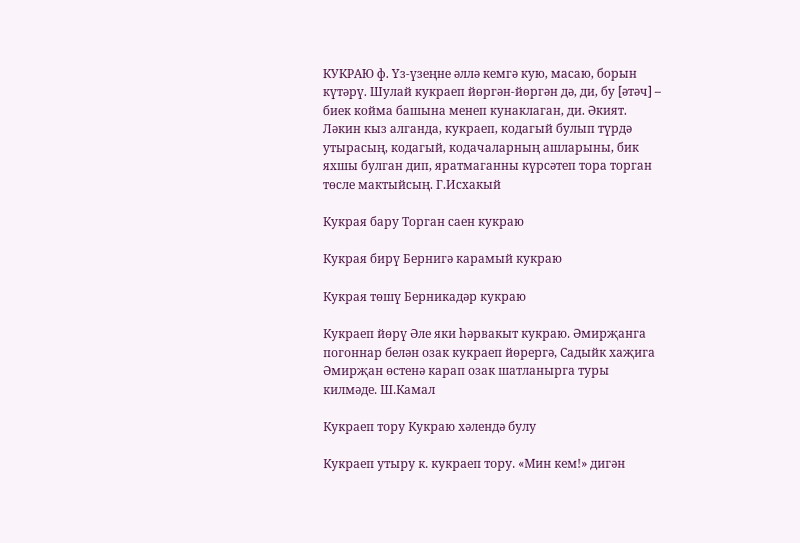КУКРАЮ ф. Үз-үзеңне әллә кемгә кую, масаю, борын күтәрү. Шулай кукраеп йөргән-йөргән дә, ди, бу [әтәч] – биек койма башына менеп кунаклаган, ди. Әкият. Ләкин кыз алганда, кукраеп, кодагый булып түрдә утырасың, кодагый, кодачаларның ашларыны, бик яхшы булган дип, яратмаганны күрсәтеп тора торган төсле мактыйсың. Г.Исхакый

Кукрая бару Торган саен кукраю

Кукрая бирү Бернигә карамый кукраю

Кукрая төшү Берникадәр кукраю

Кукраеп йөрү Әле яки һәрвакыт кукраю. Әмирҗанга погоннар белән озак кукраеп йөрергә, Садыйк хаҗига Әмирҗан өстенә карап озак шатланырга туры килмәде. Ш.Камал

Кукраеп тору Кукраю хәлендә булу

Кукраеп утыру к. кукраеп тору. «Мин кем!» дигән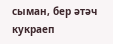сыман, бер әтәч кукраеп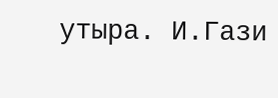утыра. И.Гази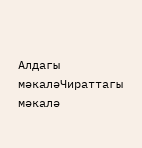Алдагы мәкаләЧираттагы мәкалә